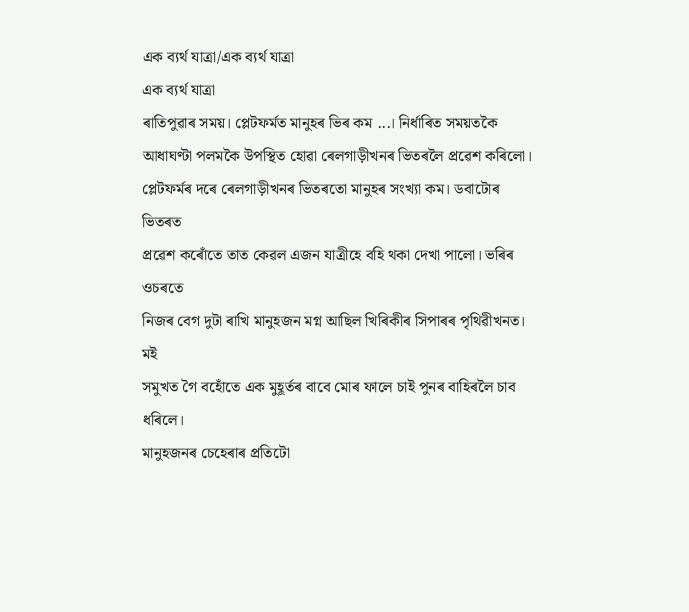এক ব্যৰ্থ যাত্ৰা/এক ব্যৰ্থ যাত্ৰা
এক ব্যৰ্থ যাত্ৰা
ৰাতিপুৱাৰ সময়। প্লেটফৰ্মত মানুহৰ ভিৰ কম ...। নিৰ্ধাৰিত সময়তকৈ
আধাঘণ্টা পলমকৈ উপস্থিত হোৱা ৰেলগাড়ীখনৰ ভিতৰলৈ প্ৰৱেশ কৰিলো।
প্লেটফৰ্মৰ দৰে ৰেলগাড়ীখনৰ ভিতৰতো মানুহৰ সংখ্যা কম। ডবাটোৰ ভিতৰত
প্ৰৱেশ কৰোঁতে তাত কেৱল এজন যাত্ৰীহে বহি থকা দেখা পালো। ভৰিৰ ওচৰতে
নিজৰ বেগ দুটা ৰাখি মানুহজন মগ্ন আছিল খিৰিকীৰ সিপাৰৰ পৃথিৱীখনত। মই
সমুখত গৈ বহোঁতে এক মুহূৰ্তৰ বাবে মোৰ ফালে চাই পুনৰ বাহিৰলৈ চাব ধৰিলে।
মানুহজনৰ চেহেৰাৰ প্ৰতিটো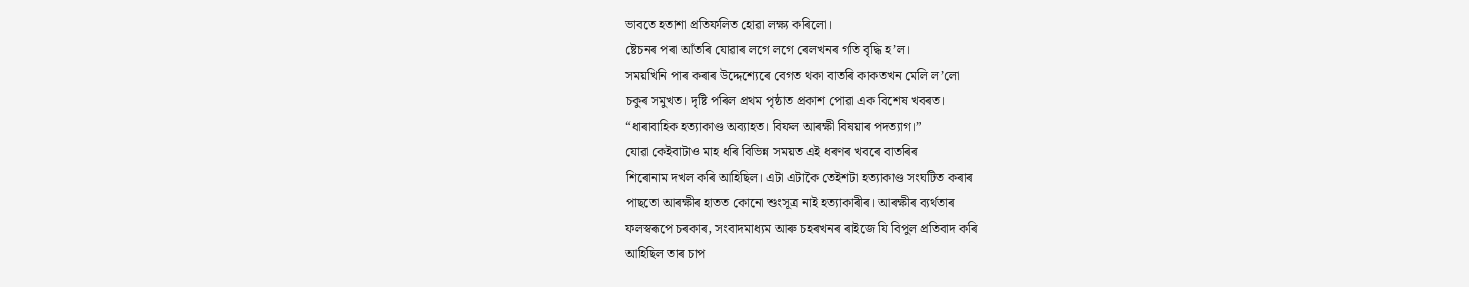ভাবতে হতাশা প্ৰতিফলিত হোৱা লক্ষ্য কৰিলো।
ষ্টেচনৰ পৰা আঁতৰি যোৱাৰ লগে লগে ৰেলখনৰ গতি বৃদ্ধি হ’ল।
সময়খিনি পাৰ কৰাৰ উদ্দেশ্যেৰে বেগত থকা বাতৰি কাকতখন মেলি ল’লো
চকুৰ সমুখত। দৃষ্টি পৰিল প্ৰথম পৃষ্ঠাত প্ৰকাশ পোৱা এক বিশেষ খবৰত।
“ধাৰাবাহিক হত্যাকাণ্ড অব্যাহত। বিফল আৰক্ষী বিষয়াৰ পদত্যাগ।”
যোৱা কেইবাটাও মাহ ধৰি বিভিন্ন সময়ত এই ধৰণৰ খবৰে বাতৰিৰ
শিৰোনাম দখল কৰি আহিছিল। এটা এটাকৈ তেইশটা হত্যাকাণ্ড সংঘটিত কৰাৰ
পাছতো আৰক্ষীৰ হাতত কোনো শুংসূত্ৰ নাই হত্যাকাৰীৰ। আৰক্ষীৰ ব্যৰ্থতাৰ
ফলস্বৰূপে চৰকাৰ, সংবাদমাধ্যম আৰু চহৰখনৰ ৰাইজে যি বিপুল প্ৰতিবাদ কৰি
আহিছিল তাৰ চাপ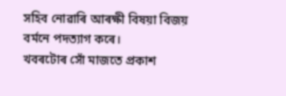সহিব নোৱাৰি আৰক্ষী বিষয়া বিজয় বৰ্মনে পদত্যাগ কৰে।
খবৰটোৰ সোঁ মাজতে প্ৰকাশ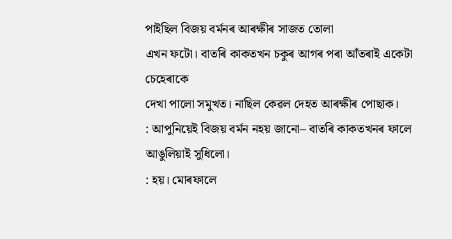পাইছিল বিজয় বৰ্মনৰ আৰক্ষীৰ সাজত তোলা
এখন ফটো। বাতৰি কাকতখন চকুৰ আগৰ পৰা আঁতৰাই একেটা চেহেৰাকে
দেখা পালো সমুখত। নাছিল কেৱল দেহত আৰক্ষীৰ পোছাক।
: আপুনিয়েই বিজয় বৰ্মন নহয় জানো– বাতৰি কাকতখনৰ ফালে
আঙুলিয়াই সুধিলো।
: হয়। মোৰফালে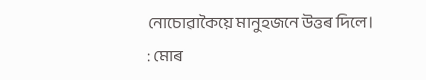নোচোৱাকৈয়ে মানুহজনে উত্তৰ দিলে।
: মোৰ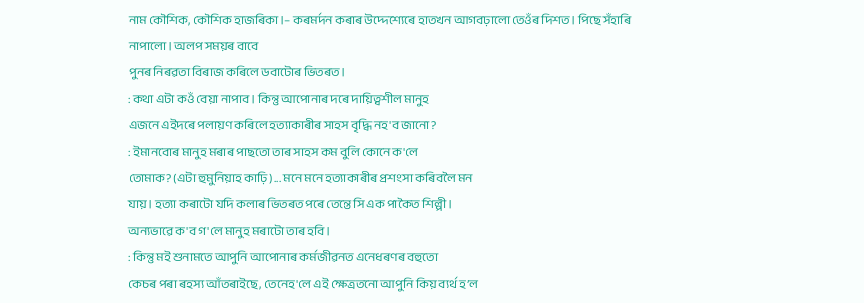নাম কৌশিক, কৌশিক হাজৰিকা।– কৰমৰ্দন কৰাৰ উদ্দেশ্যেৰে হাতখন আগবঢ়ালো তেওঁৰ দিশত। পিছে সঁহাৰি নাপালো। অলপ সময়ৰ বাবে
পুনৰ নিৰৱতা বিৰাজ কৰিলে ডবাটোৰ ভিতৰত।
: কথা এটা কওঁ বেয়া নাপাব। কিন্তু আপোনাৰ দৰে দায়িত্বশীল মানুহ
এজনে এইদৰে পলায়ণ কৰিলে হত্যাকাৰীৰ সাহস বৃদ্ধি নহ'ব জানো?
: ইমানবোৰ মানুহ মৰাৰ পাছতো তাৰ সাহস কম বুলি কোনে ক'লে
তোমাক? (এটা হুমুনিয়াহ কাঢ়ি) ... মনে মনে হত্যাকাৰীৰ প্ৰশংসা কৰিবলৈ মন
যায়। হত্যা কৰাটো যদি কলাৰ ভিতৰত পৰে তেন্তে সি এক পাকৈত শিল্পী।
অন্যভাৱে ক'ব গ'লে মানুহ মৰাটো তাৰ হবি।
: কিন্তু মই শুনামতে আপুনি আপোনাৰ কৰ্মজীৱনত এনেধৰণৰ বহুতো
কেচৰ পৰা ৰহস্য আঁতৰাইছে, তেনেহ'লে এই ক্ষেত্ৰতনো আপুনি কিয় ব্যৰ্থ হ’ল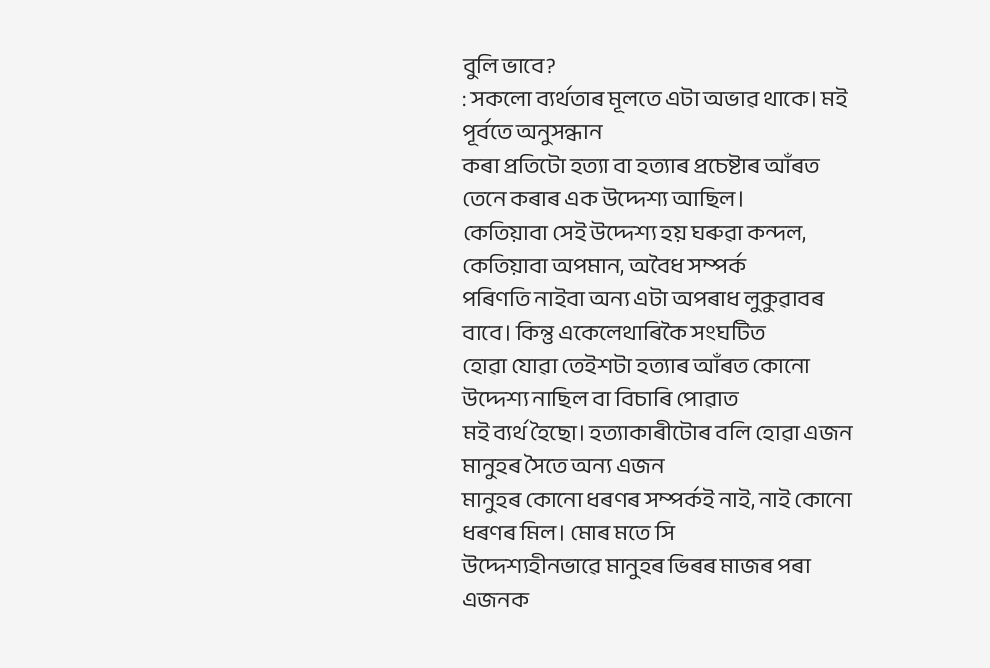বুলি ভাবে?
: সকলো ব্যৰ্থতাৰ মূলতে এটা অভাৱ থাকে। মই পূৰ্বতে অনুসন্ধান
কৰা প্ৰতিটো হত্যা বা হত্যাৰ প্ৰচেষ্টাৰ আঁৰত তেনে কৰাৰ এক উদ্দেশ্য আছিল।
কেতিয়াবা সেই উদ্দেশ্য হয় ঘৰুৱা কন্দল, কেতিয়াবা অপমান, অবৈধ সম্পৰ্ক
পৰিণতি নাইবা অন্য এটা অপৰাধ লুকুৱাবৰ বাবে। কিন্তু একেলেথাৰিকৈ সংঘটিত
হোৱা যোৱা তেইশটা হত্যাৰ আঁৰত কোনো উদ্দেশ্য নাছিল বা বিচাৰি পোৱাত
মই ব্যৰ্থ হৈছো। হত্যাকাৰীটোৰ বলি হোৱা এজন মানুহৰ সৈতে অন্য এজন
মানুহৰ কোনো ধৰণৰ সম্পৰ্কই নাই, নাই কোনো ধৰণৰ মিল। মোৰ মতে সি
উদ্দেশ্যহীনভাৱে মানুহৰ ভিৰৰ মাজৰ পৰা এজনক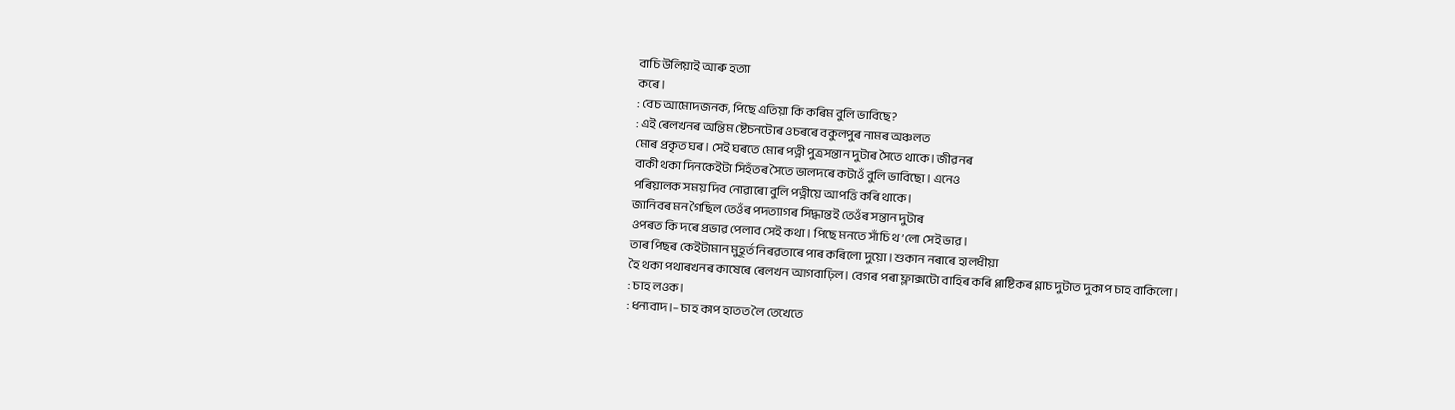বাচি উলিয়াই আৰু হত্যা
কৰে।
: বেচ আমোদজনক, পিছে এতিয়া কি কৰিম বুলি ভাবিছে?
: এই ৰেলখনৰ অন্তিম ষ্টেচনটোৰ ওচৰৰে বকুলপুৰ নামৰ অঞ্চলত
মোৰ প্ৰকৃত ঘৰ। সেই ঘৰতে মোৰ পত্নী পুত্ৰসন্তান দুটাৰ সৈতে থাকে। জীৱনৰ
বাকী থকা দিনকেইটা সিহঁতৰ সৈতে ভালদৰে কটাওঁ বুলি ভাবিছো। এনেও
পৰিয়ালক সময় দিব নোৱাৰো বুলি পত্নীয়ে আপত্তি কৰি থাকে।
জানিবৰ মন গৈছিল তেওঁৰ পদত্যাগৰ সিদ্ধান্তই তেওঁৰ সন্তান দুটাৰ
ওপৰত কি দৰে প্ৰভাৱ পেলাব সেই কথা। পিছে মনতে সাঁচি থ’লো সেই ভাৱ।
তাৰ পিছৰ কেইটামান মুহূৰ্ত নিৰৱতাৰে পাৰ কৰিলো দুয়ো। শুকান নৰাৰে হালধীয়া
হৈ থকা পথাৰখনৰ কাষেৰে ৰেলখন আগবাঢ়িল। বেগৰ পৰা ফ্লাক্সটো বাহিৰ কৰি প্লাষ্টিকৰ গ্লাচ দুটাত দুকাপ চাহ বাকিলো।
: চাহ লওক।
: ধন্যবাদ।– চাহ কাপ হাতত লৈ তেখেতে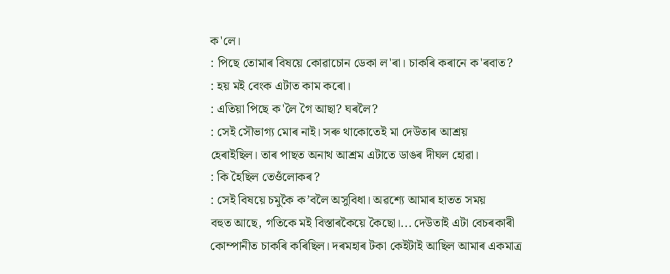ক'লে।
: পিছে তোমাৰ বিষয়ে কোৱাচোন ডেকা ল'ৰা। চাকৰি কৰানে ক'ৰবাত?
: হয় মই বেংক এটাত কাম কৰো।
: এতিয়া পিছে ক'লৈ গৈ আছা? ঘৰলৈ?
: সেই সৌভাগ্য মোৰ নাই। সৰু থাকোতেই মা দেউতাৰ আশ্ৰয়
হেৰাইছিল। তাৰ পাছত অনাথ আশ্ৰম এটাতে ডাঙৰ দীঘল হোৱা।
: কি হৈছিল তেওঁলোকৰ?
: সেই বিষয়ে চমুকৈ ক’বলৈ অসুবিধা। অৱশ্যে আমাৰ হাতত সময়
বহুত আছে, গতিকে মই বিস্তাৰকৈয়ে কৈছো।... দেউতাই এটা বেচৰকাৰী
কোম্পানীত চাকৰি কৰিছিল। দৰমহাৰ টকা কেইটাই আছিল আমাৰ একমাত্ৰ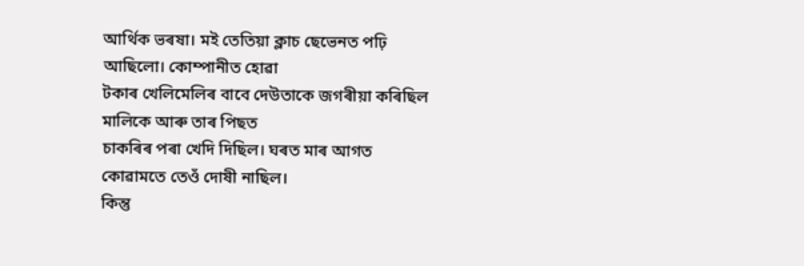আৰ্থিক ভৰষা। মই তেতিয়া ক্লাচ ছেভেনত পঢ়ি আছিলো। কোম্পানীত হোৱা
টকাৰ খেলিমেলিৰ বাবে দেউতাকে জগৰীয়া কৰিছিল মালিকে আৰু তাৰ পিছত
চাকৰিৰ পৰা খেদি দিছিল। ঘৰত মাৰ আগত কোৱামতে তেওঁ দোষী নাছিল।
কিন্তু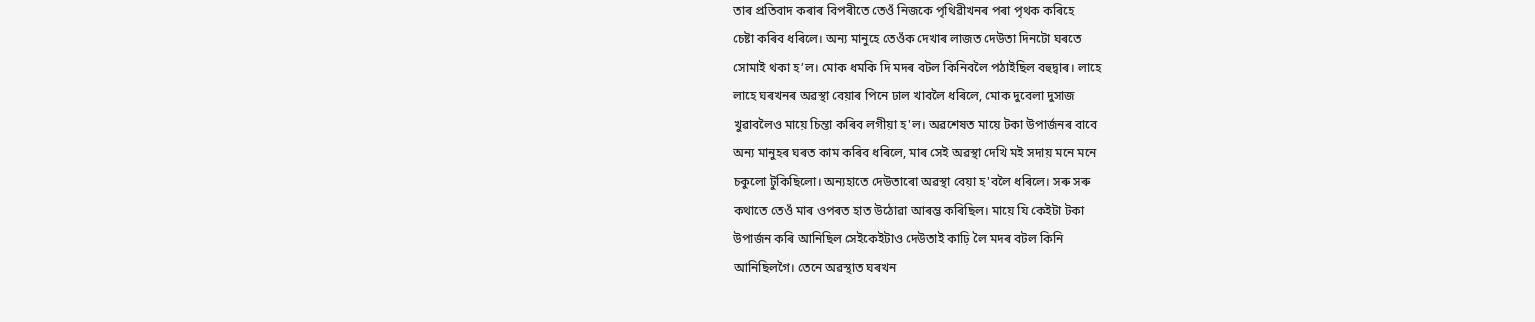তাৰ প্ৰতিবাদ কৰাৰ বিপৰীতে তেওঁ নিজকে পৃথিৱীখনৰ পৰা পৃথক কৰিহে
চেষ্টা কৰিব ধৰিলে। অন্য মানুহে তেওঁক দেখাৰ লাজত দেউতা দিনটো ঘৰতে
সোমাই থকা হ’ল। মোক ধমকি দি মদৰ বটল কিনিবলৈ পঠাইছিল বহুদ্বাৰ। লাহে
লাহে ঘৰখনৰ অৱস্থা বেয়াৰ পিনে ঢাল খাবলৈ ধৰিলে, মোক দুবেলা দুসাজ
খুৱাবলৈও মায়ে চিন্তা কৰিব লগীয়া হ'ল। অৱশেষত মায়ে টকা উপাৰ্জনৰ বাবে
অন্য মানুহৰ ঘৰত কাম কৰিব ধৰিলে, মাৰ সেই অৱস্থা দেখি মই সদায় মনে মনে
চকুলো টুকিছিলো। অন্যহাতে দেউতাৰো অৱস্থা বেয়া হ'বলৈ ধৰিলে। সৰু সৰু
কথাতে তেওঁ মাৰ ওপৰত হাত উঠোৱা আৰম্ভ কৰিছিল। মায়ে যি কেইটা টকা
উপাৰ্জন কৰি আনিছিল সেইকেইটাও দেউতাই কাঢ়ি লৈ মদৰ বটল কিনি
আনিছিলগৈ। তেনে অৱস্থাত ঘৰখন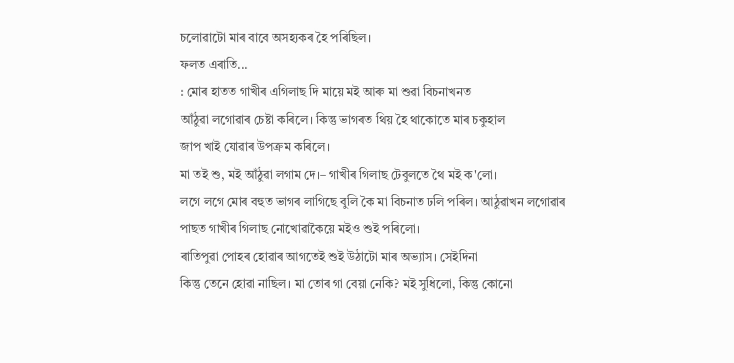চলোৱাটো মাৰ বাবে অসহ্যকৰ হৈ পৰিছিল।
ফলত এৰাতি...
: মোৰ হাতত গাখীৰ এগিলাছ দি মায়ে মই আৰু মা শুৱা বিচনাখনত
আঁঠুৱা লগোৱাৰ চেষ্টা কৰিলে। কিন্তু ভাগৰত থিয় হৈ থাকোতে মাৰ চকুহাল
জাপ খাই যোৱাৰ উপক্ৰম কৰিলে।
মা তই শু, মই আঁঠুৱা লগাম দে।– গাখীৰ গিলাছ টেবুলতে থৈ মই ক'লো।
লগে লগে মোৰ বহুত ভাগৰ লাগিছে বুলি কৈ মা বিচনাত ঢলি পৰিল। আঠুৱাখন লগোৱাৰ পাছত গাখীৰ গিলাছ নোখোৱাকৈয়ে মইও শুই পৰিলো।
ৰাতিপুৱা পোহৰ হোৱাৰ আগতেই শুই উঠাটো মাৰ অভ্যাস। সেইদিনা
কিন্তু তেনে হোৱা নাছিল। মা তোৰ গা বেয়া নেকি? মই সুধিলো, কিন্তু কোনো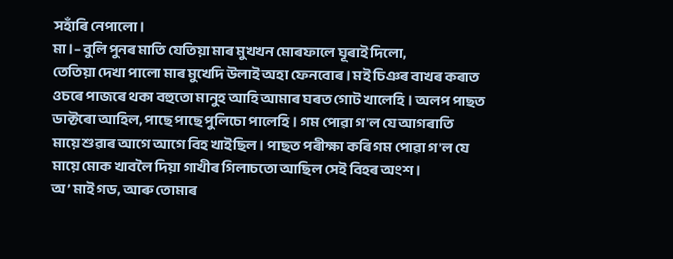সহাঁৰি নেপালো।
মা।– বুলি পুনৰ মাতি যেতিয়া মাৰ মুখখন মোৰফালে ঘূৰাই দিলো,
তেতিয়া দেখা পালো মাৰ মুখেদি উলাই অহা ফেনবোৰ। মই চিঞৰ বাখৰ কৰাত
ওচৰে পাজৰে থকা বহুতো মানুহ আহি আমাৰ ঘৰত গোট খালেহি। অলপ পাছত
ডাক্টৰো আহিল, পাছে পাছে পুলিচো পালেহি। গম পোৱা গ'ল যে আগৰাতি
মায়ে শুৱাৰ আগে আগে বিহ খাইছিল। পাছত পৰীক্ষা কৰি গম পোৱা গ'ল যে
মায়ে মোক খাবলৈ দিয়া গাখীৰ গিলাচতো আছিল সেই বিহৰ অংশ।
অ’ মাই গড, আৰু তোমাৰ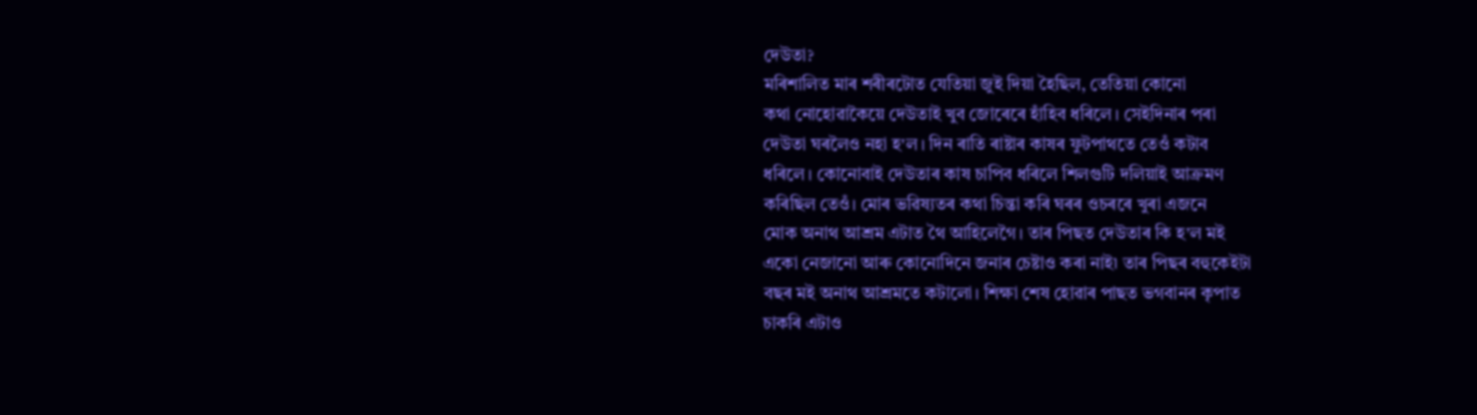দেউতা?
মৰিশালিত মাৰ শৰীৰটোত যেতিয়া জুই দিয়া হৈছিল, তেতিয়া কোনো
কথা নোহোৱাকৈয়ে দেউতাই খুব জোৰেৰে হাঁহিব ধৰিলে। সেইদিনাৰ পৰা
দেউতা ঘৰলৈও নহা হ'ল। দিন ৰাতি ৰাষ্টাৰ কাষৰ ফুটপাথতে তেওঁ কটাব
ধৰিলে। কোনোবাই দেউতাৰ কাষ চাপিব ধৰিলে শিলগুটি দলিয়াই আক্ৰমণ
কৰিছিল তেওঁ। মোৰ ভৱিষ্যতৰ কথা চিন্তা কৰি ঘৰৰ ওচৰৰে খুৰা এজনে
মোক অনাথ আশ্ৰম এটাত থৈ আহিলেগৈ। তাৰ পিছত দেউতাৰ কি হ’ল মই
একো নেজানো আৰু কোনোদিনে জনাৰ চেষ্টাও কৰা নাই৷ তাৰ পিছৰ বহুকেইটা
বছৰ মই অনাথ আশ্ৰমতে কটালো। শিক্ষা শেষ হোৱাৰ পাছত ভগবানৰ কৃপাত
চাকৰি এটাও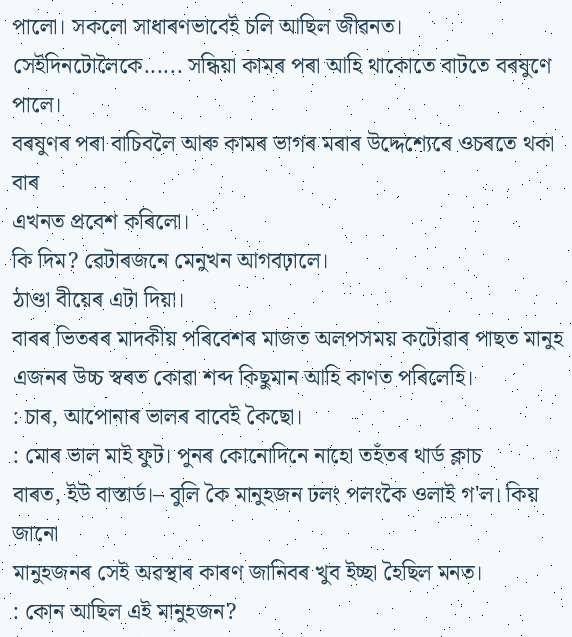পালো। সকলো সাধাৰণভাবেই চলি আছিল জীৱনত।
সেইদিনটোলৈকে...... সন্ধিয়া কামৰ পৰা আহি থাকোতে বাটতে বৰষুণে পালে।
বৰষুণৰ পৰা বাচিবলৈ আৰু কামৰ ভাগৰ মৰাৰ উদ্দেশ্যেৰে ওচৰতে থকা বাৰ
এখনত প্ৰবেশ কৰিলো।
কি দিম? ৱেটাৰজনে মেনুখন আগবঢ়ালে।
ঠাণ্ডা বীয়েৰ এটা দিয়া।
বাৰৰ ভিতৰৰ মাদকীয় পৰিবেশৰ মাজত অলপসময় কটোৱাৰ পাছত মানুহ এজনৰ উচ্চ স্বৰত কোৱা শব্দ কিছুমান আহি কাণত পৰিলেহি।
: চাৰ, আপোনাৰ ভালৰ বাবেই কৈছো।
: মোৰ ভাল মাই ফুট। পুনৰ কোনোদিনে নাহো তহঁতৰ থাৰ্ড ক্লাচ
বাৰত, ইউ বাস্তাৰ্ড।– বুলি কৈ মানুহজন ঢলং পলংকৈ ওলাই গ'ল। কিয় জানো
মানুহজনৰ সেই অৱস্থাৰ কাৰণ জানিবৰ খুব ইচ্ছা হৈছিল মনত।
: কোন আছিল এই মানুহজন?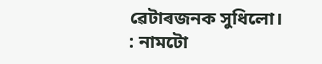ৱেটাৰজনক সুধিলো।
: নামটো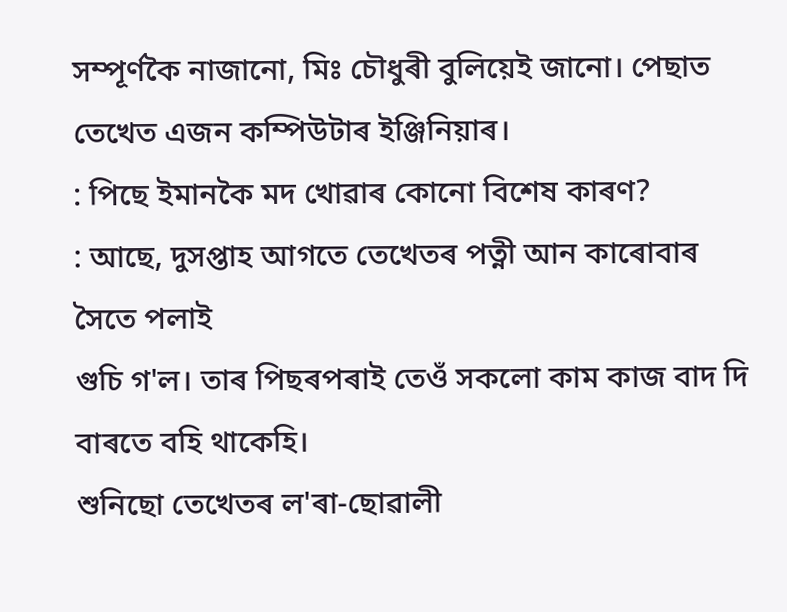সম্পূৰ্ণকৈ নাজানো, মিঃ চৌধুৰী বুলিয়েই জানো। পেছাত
তেখেত এজন কম্পিউটাৰ ইঞ্জিনিয়াৰ।
: পিছে ইমানকৈ মদ খোৱাৰ কোনো বিশেষ কাৰণ?
: আছে, দুসপ্তাহ আগতে তেখেতৰ পত্নী আন কাৰোবাৰ সৈতে পলাই
গুচি গ'ল। তাৰ পিছৰপৰাই তেওঁ সকলো কাম কাজ বাদ দি বাৰতে বহি থাকেহি।
শুনিছো তেখেতৰ ল'ৰা-ছোৱালী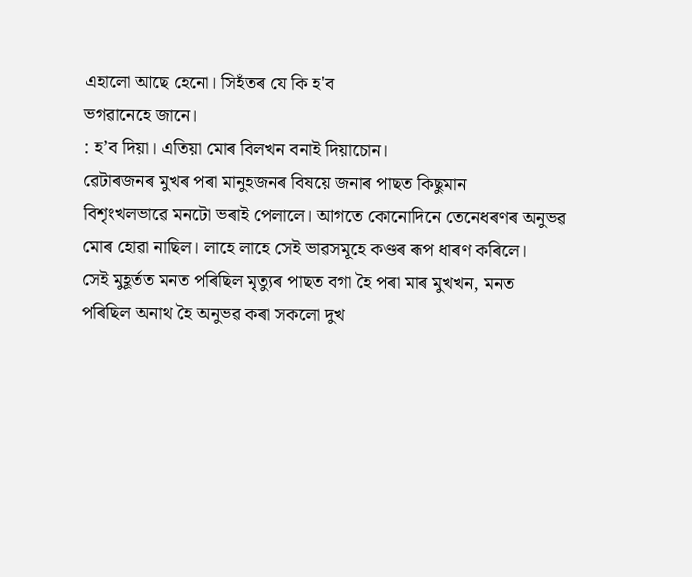এহালো আছে হেনো। সিহঁতৰ যে কি হ'ব
ভগৱানেহে জানে।
: হ’ব দিয়া। এতিয়া মোৰ বিলখন বনাই দিয়াচোন।
ৱেটাৰজনৰ মুখৰ পৰা মানুহজনৰ বিষয়ে জনাৰ পাছত কিছুমান
বিশৃংখলভাৱে মনটো ভৰাই পেলালে। আগতে কোনোদিনে তেনেধৰণৰ অনুভৱ
মোৰ হোৱা নাছিল। লাহে লাহে সেই ভাৱসমূহে কণ্ডৰ ৰূপ ধাৰণ কৰিলে।
সেই মুহূৰ্তত মনত পৰিছিল মৃত্যুৰ পাছত বগা হৈ পৰা মাৰ মুখখন, মনত
পৰিছিল অনাথ হৈ অনুভৱ কৰা সকলো দুখ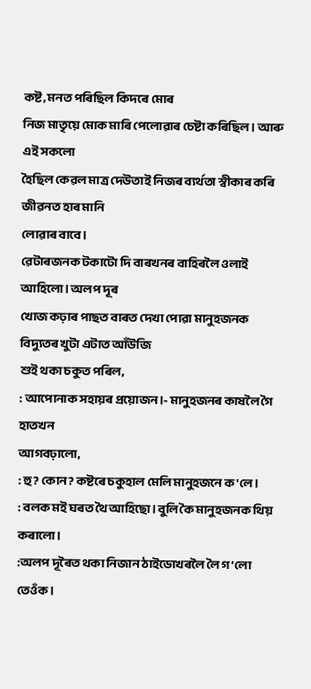কষ্ট, মনত পৰিছিল কিদৰে মোৰ
নিজ মাতৃয়ে মোক মাৰি পেলোৱাৰ চেষ্টা কৰিছিল। আৰু এই সকলো
হৈছিল কেৱল মাত্ৰ দেউতাই নিজৰ ব্যৰ্থতা স্বীকাৰ কৰি জীৱনত হাৰ মানি
লোৱাৰ বাবে।
ৱেটাৰজনক টকাটো দি বাৰখনৰ বাহিৰলৈ ওলাই আহিলো। অলপ দূৰ
খোজ কঢ়াৰ পাছত বাৰত দেখা পোৱা মানুহজনক বিদ্যুতৰ খুটা এটাত আঁউজি
শুই থকা চকুত পৰিল,
: আপোনাক সহায়ৰ প্ৰয়োজন।- মানুহজনৰ কাষলৈ গৈ হাতখন
আগবঢ়ালো,
: হু? কোন? কষ্টৰে চকুহাল মেলি মানুহজনে ক'লে।
: বলক মই ঘৰত থৈ আহিছো। বুলি কৈ মানুহজনক থিয় কৰালো।
:অলপ দূৰৈত থকা নিজান ঠাইডোখৰলৈ লৈ গ’লো তেওঁক।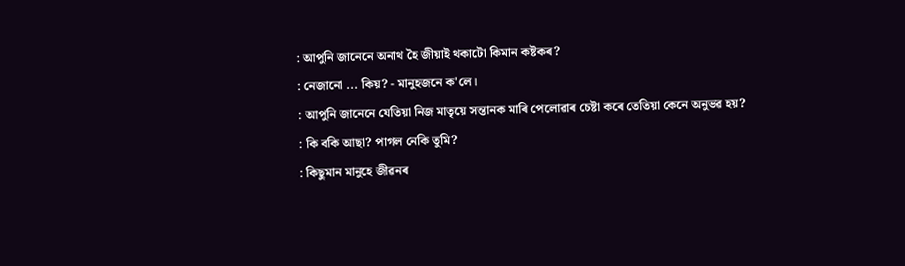: আপুনি জানেনে অনাথ হৈ জীয়াই থকাটো কিমান কষ্টকৰ?
: নেজানো ... কিয়? - মানুহজনে ক'লে।
: আপুনি জানেনে যেতিয়া নিজ মাতৃয়ে সন্তানক মাৰি পেলোৱাৰ চেষ্টা কৰে তেতিয়া কেনে অনুভৱ হয়?
: কি বকি আছা? পাগল নেকি তুমি?
: কিছুমান মানুহে জীৱনৰ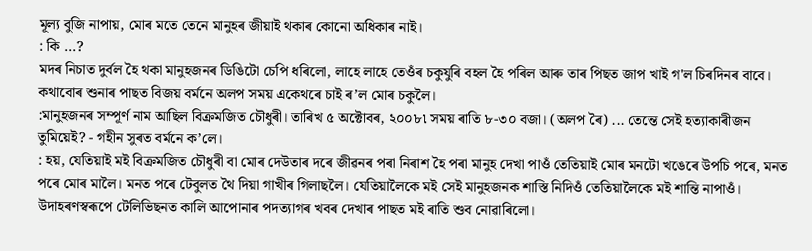মূল্য বুজি নাপায়, মোৰ মতে তেনে মানুহৰ জীয়াই থকাৰ কোনো অধিকাৰ নাই।
: কি ...?
মদৰ নিচাত দুৰ্বল হৈ থকা মানুহজনৰ ডিঙিটো চেপি ধৰিলো, লাহে লাহে তেওঁৰ চকুযুৰি বহল হৈ পৰিল আৰু তাৰ পিছত জাপ খাই গ'ল চিৰদিনৰ বাবে।
কথাবোৰ শুনাৰ পাছত বিজয় বৰ্মনে অলপ সময় একেথৰে চাই ৰ’ল মোৰ চকুলৈ।
:মানুহজনৰ সম্পূৰ্ণ নাম আছিল বিক্ৰমজিত চৌধুৰী। তাৰিখ ৫ অক্টোবৰ, ২০০৮৷ সময় ৰাতি ৮-৩০ বজা। (অলপ ৰৈ) ... তেন্তে সেই হত্যাকাৰীজন তুমিয়েই? - গহীন সুৰত বৰ্মনে ক’লে।
: হয়, যেতিয়াই মই বিক্ৰমজিত চৌধুৰী বা মোৰ দেউতাৰ দৰে জীৱনৰ পৰা নিৰাশ হৈ পৰা মানুহ দেখা পাওঁ তেতিয়াই মোৰ মনটো খঙেৰে উপচি পৰে, মনত পৰে মোৰ মালৈ। মনত পৰে টেবুলত থৈ দিয়া গাখীৰ গিলাছলৈ। যেতিয়ালৈকে মই সেই মানুহজনক শাস্তি নিদিওঁ তেতিয়ালৈকে মই শান্তি নাপাওঁ। উদাহৰণস্বৰূপে টেলিভিছনত কালি আপোনাৰ পদত্যাগৰ খবৰ দেখাৰ পাছত মই ৰাতি শুব নোৱাৰিলো।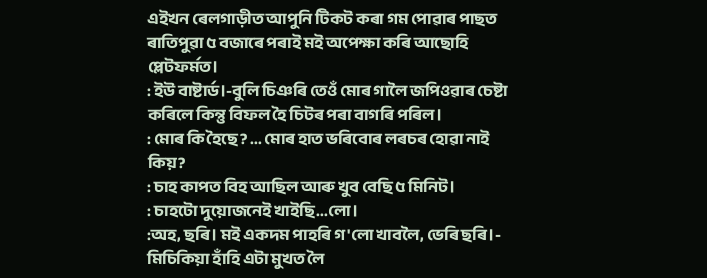এইখন ৰেলগাড়ীত আপুনি টিকট কৰা গম পোৱাৰ পাছত ৰাতিপুৱা ৫ বজাৰে পৰাই মই অপেক্ষা কৰি আছোহি প্লেটফৰ্মত।
: ইউ বাষ্টাৰ্ড।-বুলি চিঞৰি তেওঁ মোৰ গালৈ জপিওৱাৰ চেষ্টা কৰিলে কিন্তু বিফল হৈ চিটৰ পৰা বাগৰি পৰিল।
: মোৰ কি হৈছে? ... মোৰ হাত ভৰিবোৰ লৰচৰ হোৱা নাই কিয়?
: চাহ কাপত বিহ আছিল আৰু খুব বেছি ৫ মিনিট।
: চাহটো দুয়োজনেই খাইছি...লো।
:অহ, ছৰি। মই একদম পাহৰি গ'লো খাবলৈ, ভেৰি ছৰি।-
মিচিকিয়া হাঁহি এটা মুখত লৈ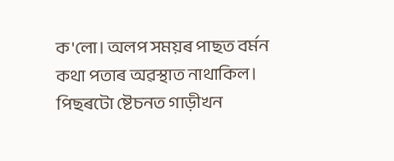ক'লো। অলপ সময়ৰ পাছত বৰ্মন কথা পতাৰ অৱস্থাত নাথাকিল। পিছৰটো ষ্টেচনত গাড়ীখন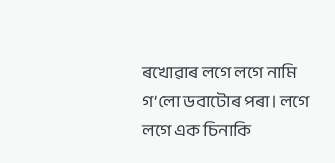ৰখোৱাৰ লগে লগে নামি গ’লো ডবাটোৰ পৰা। লগে লগে এক চিনাকি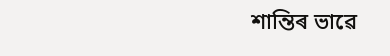শান্তিৰ ভাৱে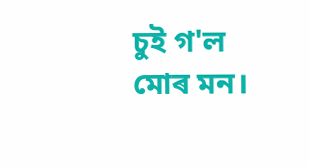চুই গ'ল মোৰ মন।